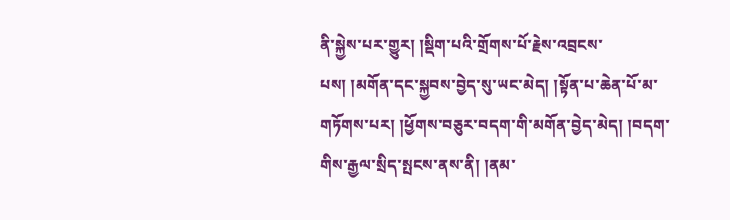ནི་སྐྱེས་པར་གྱུར། །སྡིག་པའི་གྲོགས་པོ་རྗེས་འབྲངས་པས། །མགོན་དང་སྐྱབས་བྱེད་སུ་ཡང་མེད། །སྟོན་པ་ཆེན་པོ་མ་གཏོགས་པར། །ཕྱོགས་བཅུར་བདག་གི་མགོན་བྱེད་མེད། །བདག་གིས་རྒྱལ་སྲིད་སྤངས་ནས་ནི། །ནམ་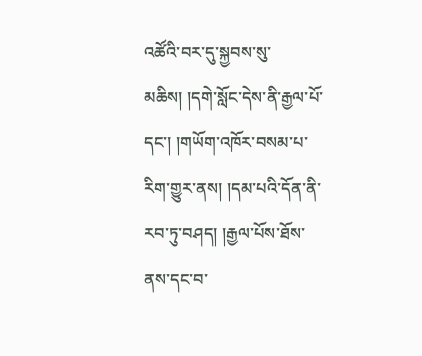འཚོའི་བར་དུ་སྐྱབས་སུ་མཆིས། །དགེ་སློང་དེས་ནི་རྒྱལ་པོ་དང་། །གཡོག་འཁོར་བསམ་པ་རིག་གྱུར་ནས། །དམ་པའི་དོན་ནི་རབ་ཏུ་བཤད། །རྒྱལ་པོས་ཐོས་ནས་དང་བ་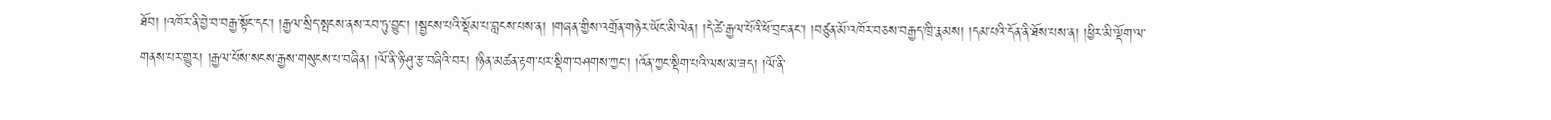ཐོབ། །འཁོར་ནི་བྱེ་བ་བརྒྱ་སྟོང་དང་། །རྒྱལ་སྲིད་སྤངས་ནས་རབ་ཏུ་བྱུང་། །སྦྱངས་པའི་སྡོམ་པ་བླངས་པས་ན། །གཞན་གྱིས་འགྲོན་གཉེར་ཡོང་མི་ལེན། །དེ་ཚེ་རྒྱལ་པོའི་ཕོ་བྲང་ནང་། །བཙུན་མོ་འཁོར་བཅས་བརྒྱད་ཁྲི་རྣམས། །དམ་པའི་དོན་ནི་ཐོས་པས་ན། །ཕྱིར་མི་ལྡོག་ལ་གནས་པར་གྱུར། །རྒྱལ་པོས་སངས་རྒྱས་གསུངས་པ་བཞིན། །ལོ་ནི་ཉི་ཤུ་རྩ་བཞིའི་བར། །ཉིན་མཚན་རྟག་པར་སྡིག་བཤགས་ཀྱང་། །འོན་ཀྱང་སྡིག་པའི་ལས་མ་ཟད། །ལོ་ནི་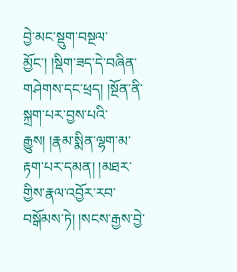བྱེ་མང་སྡུག་བསྔལ་མྱོང་། །སྡིག་ཟད་དེ་བཞིན་གཤེགས་དང་ཕྲད། །སྔོན་ནི་སྐྲག་པར་བྱས་པའི་རྒྱུས། །རྣམ་སྨིན་ལྷག་མ་རྟག་པར་དམན། །མཐར་གྱིས་རྣལ་འབྱོར་རབ་བསྒོམས་ཏེ། །སངས་རྒྱས་བྱེ་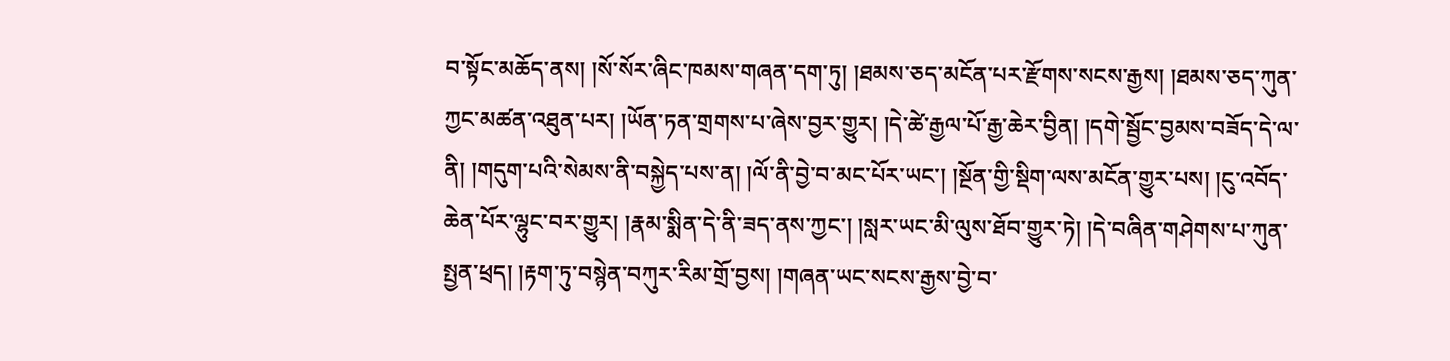བ་སྟོང་མཆོད་ནས། །སོ་སོར་ཞིང་ཁམས་གཞན་དག་ཏུ། །ཐམས་ཅད་མངོན་པར་རྫོགས་སངས་རྒྱས། །ཐམས་ཅད་ཀུན་ཀྱང་མཚན་འཐུན་པར། །ཡོན་ཏན་གྲགས་པ་ཞེས་བྱར་གྱུར། །དེ་ཚེ་རྒྱལ་པོ་རྒྱ་ཆེར་བྱིན། །དགེ་སྦྱོང་བྱམས་བཟོད་དེ་ལ་ནི། །གདུག་པའི་སེམས་ནི་བསྐྱེད་པས་ན། །ལོ་ནི་བྱེ་བ་མང་པོར་ཡང་། །སྔོན་གྱི་སྡིག་ལས་མངོན་གྱུར་པས། །ངུ་འབོད་ཆེན་པོར་ལྷུང་བར་གྱུར། །རྣམ་སྨིན་དེ་ནི་ཟད་ནས་ཀྱང་། །སླར་ཡང་མི་ལུས་ཐོབ་གྱུར་ཏེ། །དེ་བཞིན་གཤེགས་པ་ཀུན་སྤྱན་ཕྲད། །རྟག་ཏུ་བསྙེན་བཀུར་རིམ་གྲོ་བྱས། །གཞན་ཡང་སངས་རྒྱས་བྱེ་བ་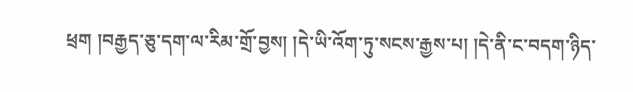ཕྲག །བརྒྱད་ཅུ་དག་ལ་རིམ་གྲོ་བྱས། །དེ་ཡི་འོག་ཏུ་སངས་རྒྱས་པ། །དེ་ནི་ང་བདག་ཉིད་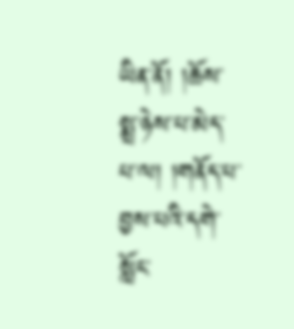ཡིན་ནོ། །ཆོས་སྨྲ་ཉེས་པ་མེད་པ་ལ། །གནོད་པ་བྱས་པའི་དགེ་སློང་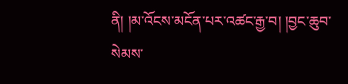ནི། །མ་འོངས་མངོན་པར་འཚང་རྒྱ་བ། །བྱང་ཆུབ་སེམས་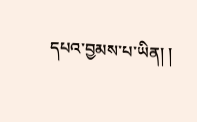དཔའ་བྱམས་པ་ཡིན། །